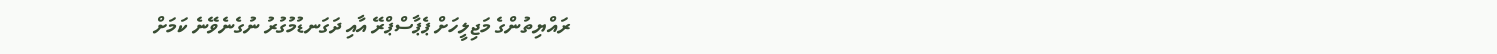ރައްޔިތުންގެ މަޖިލީހަށް ޕެޕާސްޕްރޭ އާއި ދަގަނޑުމުގުރު ނުގެނެވޭނެ ކަމަށް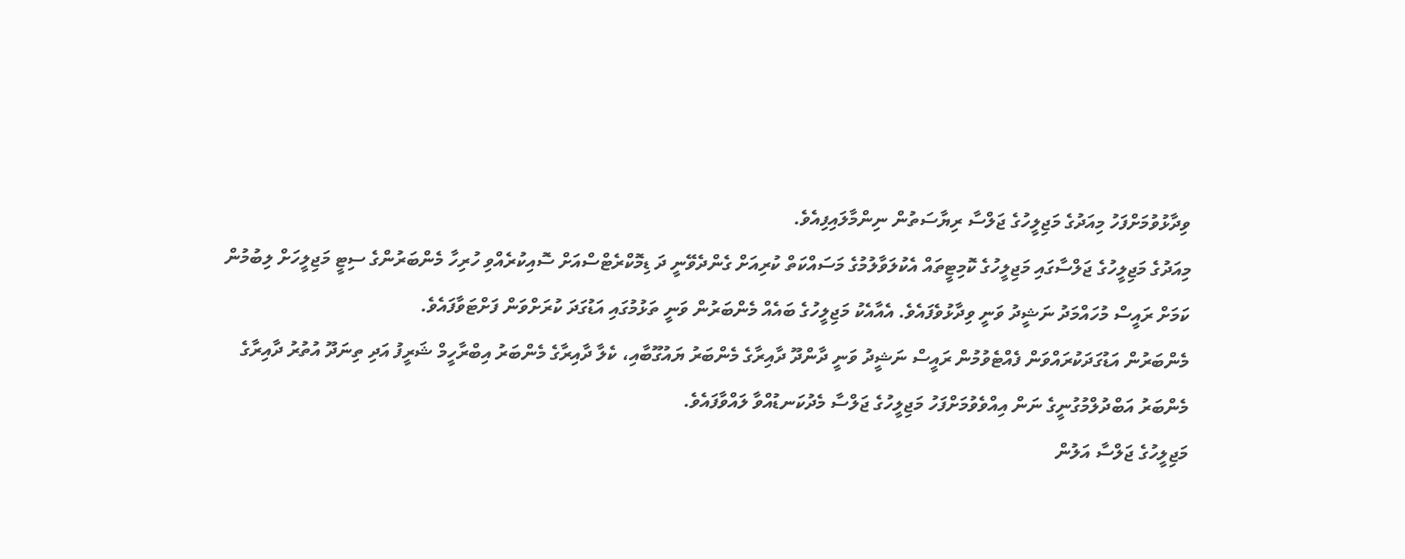ވިދާޅުވުމަށްފަހު މިއަދުގެ މަޖިލީހުގެ ޖަލްސާ ރިޔާސަތުން ނިންމާލައިފިއެވެ.
މިއަދުގެ މަޖިލީހުގެ ޖަލްސާގައި މަޖިލީހުގެ ކޮމިޓީތައް އެކުލަވާލުމުގެ މަސައްކަތް ކުރިއަށް ގެންދެވޭނީ ދަ ޑިމޮކްރެޓްސްއަށް ސޮއިކުރެއްވި ހުރިހާ މެންބަރުންގެ ސިޓީ މަޖިލީހަށް ލިބުމުން ކަމަށް ރައީސް މުހައްމަދު ނަޝީދު ވަނީ ވިދާޅުވެފައެވެ. އެއާއެކު މަޖިލީހުގެ ބައެއް މެންބަރުން ވަނީ ތަޅުމުގައި އަޑުގަދަ ކުރަށްވަން ފަށްޓަވާފައެވެ.
މެންބަރުން އަޑުގަދަކުރައްވަން ފެއްޓެވުމުން ރައީސް ނަޝީދު ވަނީ ދާންދޫ ދާއިރާގެ މެންބަރު ޔައުގޫބާއި، ކެލާ ދާއިރާގެ މެންބަރު އިބްރާހީމް ޝަރީފު އަދި ތިނަދޫ އުތުރު ދާއިރާގެ މެންބަރު އަބްދުލްމުގުނީގެ ނަން އިއްވެވުމަށްފަހު މަޖިލީހުގެ ޖަލްސާ މެދުކަނޑުއްވާ ލައްވާފައެވެ.
މަޖިލީހުގެ ޖަލްސާ އަލުން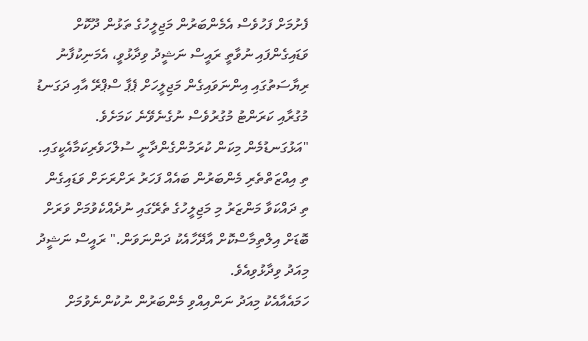ފެށުމަށް ފަހުވެސް އެމެންބަރުން މަޖިލީހުގެ ތަޅުން ދޫކޮށް ވަޑައިގެންފައި ނުވާތީ ރައީސް ނަޝީދު ވިދާޅުވީ، އެމަނިކުފާނު ރިޔާސަތުގައި އިންނަވައިގެން މަޖިލީހަށް ޕެޕާ ސްޕްރޭ އާއި ދަގަނޑު މުގުރާއި ކަރަންޓު މުގުރުވެސް ނުގެނެވޭނެ ކަމަށެވެ.
"އަޅުގަނޑުމެން މިކަން ކުރަމުންގެންދާނީ ސުލްހަވެރިކަމާއެކީގައި. ތި އިއްޒަތްތެރި މެންބަރުން ބައެއް ފަހަރު ރަށްރަށަށް ވަޑައިގެން ތި ދައްކަވާ މަންޒަރު މި މަޖިލީހުގެ ތެރޭގައި ނުދެއްކެވުމަށް ވަރަށް ބޮޑަށް އިލްތިމާސްކޮށް އާދޭހާއެކު ދަންނަވަން." ރައީސް ނަޝީދު މިއަދު ވިދާޅުވިއެވެ.
ހަމައެއާއެކު މިއަދު ނަންއިއްވި މެންބަރުން ނުކުންނެވުމަށް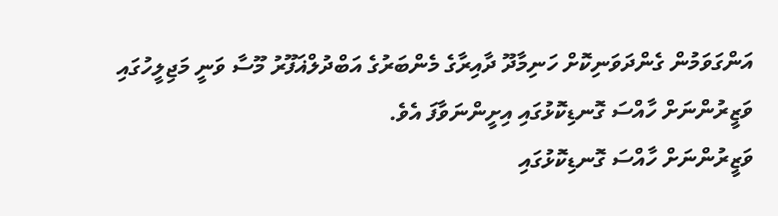އަންގަވަމުން ގެންދަވަނިކޮށް ހަނިމާދޫ ދާއިރާގެ މެންބަރުގެ އަބްދުލްޣަފޫރު މޫސާ ވަނީ މަޖިލީހުގައި ވަޒީރުންނަށް ހާއްސަ ގޮނޑިކޮޅުގައި އިށީންނަވާފަ އެވެ.
ވަޒީރުންނަށް ހާއްސަ ގޮނޑިކޮޅުގައި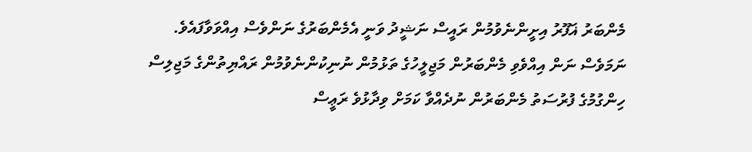މެންބަރު ޣަފޫރު އިށީންނެވުމުން ރައީސް ނަޝީދު ވަނީ އެމެންބަރުގެ ނަންވެސް އިއްވަވާފައެވެ.
ނަމަވެސް ނަން އިއްވެވި މެންބަރުން މަޖިލީހުގެ ތަޅުމުން ނުނިކުންނެވުމުން ރައްޔިތުންގެ މަޖިލިސް ހިންގުމުގެ ފުރުސަތު މެންބަރުން ނުދެއްވާ ކަމަށް ވިދާޅުވެ ރަޢީސް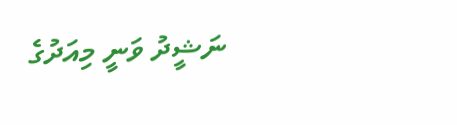ނަޝީދު ވަނީ މިއަދުގެ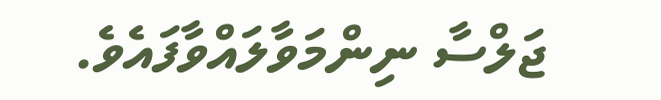ޖަލްސާ ނިންމަވާލައްވާފައެވެ.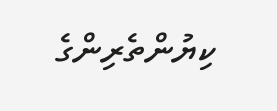ކިޔުންތެރިންގެ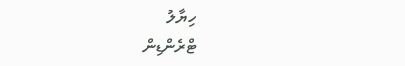ހިޔާލު
ޓްރެންޑިން